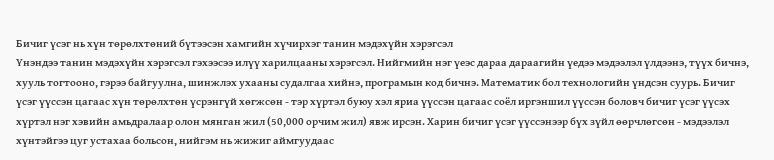Бичиг үсэг нь хүн төрөлхтөний бүтээсэн хамгийн хүчирхэг танин мэдэхүйн хэрэгсэл
Үнэндээ танин мэдэхүйн хэрэгсэл гэхээсээ илүү харилцааны хэрэгсэл. Нийгмийн нэг үеэс дараа дараагийн үедээ мэдээлэл үлдээнэ, түүх бичнэ, хууль тогтооно, гэрээ байгуулна, шинжлэх ухааны судалгаа хийнэ, програмын код бичнэ. Математик бол технологийн үндсэн суурь. Бичиг үсэг үүссэн цагаас хүн төрөлхтөн үсрэнгүй хөгжсөн - тэр хүртэл буюу хэл яриа үүссэн цагаас соёл иргэншил үүссэн боловч бичиг үсэг үүсэх хүртэл нэг хэвийн амьдралаар олон мянган жил (50,000 орчим жил) явж ирсэн. Харин бичиг үсэг үүссэнээр бүх зүйл өөрчлөгсөн - мэдээлэл хүнтэйгээ цуг устахаа больсон, нийгэм нь жижиг аймгуудаас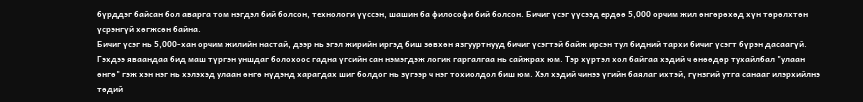бүрддэг байсан бол аварга том нэгдэл бий болсон, технологи үүссэн, шашин ба философи бий болсон. Бичиг үсэг үүсээд ердөө 5,000 орчим жил өнгөрөхөд хүн төрөлхтөн үсрэнгүй хөгжсөн байна.
Бичиг үсэг нь 5,000-хан орчим жилийн настай, дээр нь эгэл жирийн иргэд биш зөвхөн язгууртнууд бичиг үсэгтэй байж ирсэн тул бидний тархи бичиг үсэгт бүрэн дасаагүй. Гэхдээ яваандаа бид маш түргэн уншдаг болохоос гадна үгсийн сан нэмэгдэж логик гаргалгаа нь сайжрах юм. Тэр хүртэл хол байгаа хэдий ч өнөөдөр тухайлбал "улаан өнгө" гэж хэн нэг нь хэлэхэд улаан өнгө нүдэнд харагдах шиг болдог нь зүгээр ч нэг тохиолдол биш юм. Хэл хэдий чинээ үгийн баялаг ихтэй, гүнзгий утга санааг илэрхийлнэ төдий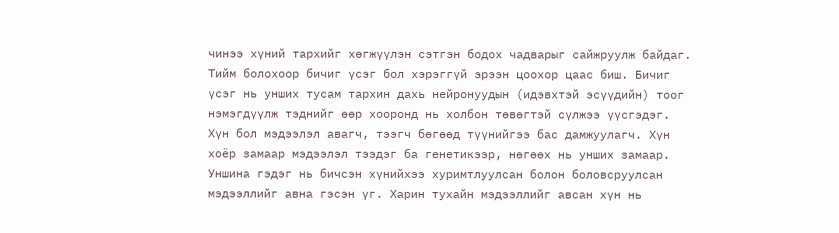чинээ хүний тархийг хөгжүүлэн сэтгэн бодох чадварыг сайжруулж байдаг. Тийм болохоор бичиг үсэг бол хэрэггүй эрээн цоохор цаас биш. Бичиг үсэг нь унших тусам тархин дахь нейронуудын (идэвхтэй эсүүдийн) тоог нэмэгдүүлж тэднийг өөр хооронд нь холбон төвөгтэй сүлжээ үүсгэдэг.
Хүн бол мэдээлэл авагч, тээгч бөгөөд түүнийгээ бас дамжуулагч. Хүн хоёр замаар мэдээлэл тээдэг ба генетикээр, нөгөөх нь унших замаар. Уншина гэдэг нь бичсэн хүнийхээ хуримтлуулсан болон боловсруулсан мэдээллийг авна гэсэн үг. Харин тухайн мэдээллийг авсан хүн нь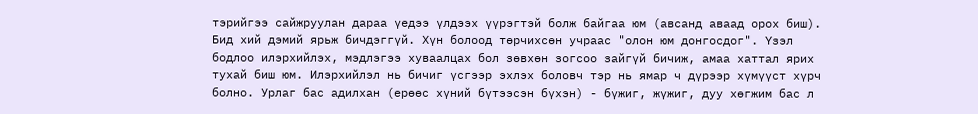тэрийгээ сайжруулан дараа үедээ үлдээх үүрэгтэй болж байгаа юм (авсанд аваад орох биш). Бид хий дэмий ярьж бичдэггүй. Хүн болоод төрчихсөн учраас "олон юм донгосдог". Үзэл бодлоо илэрхийлэх, мэдлэгээ хуваалцах бол зөвхөн зогсоо зайгүй бичиж, амаа хаттал ярих тухай биш юм. Илэрхийлэл нь бичиг үсгээр эхлэх боловч тэр нь ямар ч дүрээр хүмүүст хүрч болно. Урлаг бас адилхан (ерөөс хүний бүтээсэн бүхэн) - бүжиг, жүжиг, дуу хөгжим бас л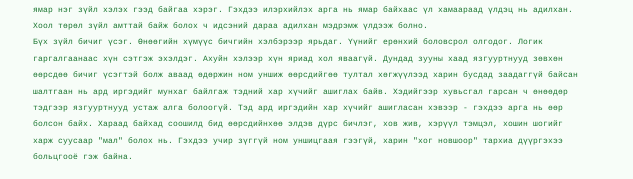ямар нэг зүйл хэлэх гээд байгаа хэрэг. Гэхдээ илэрхийлэх арга нь ямар байхаас үл хамаараад үлдэц нь адилхан. Хоол төрөл зүйл амттай байж болох ч идсэний дараа адилхан мэдрэмж үлдээж болно.
Бүх зүйл бичиг үсэг. Өнөөгийн хүмүүс бичгийн хэлбэрээр ярьдаг. Үүнийг ерөнхий боловсрол олгодог. Логик гаргалгаанаас хүн сэтгэж эхэлдэг. Ахуйн хэлээр хүн яриад хол яваагүй. Дундад зууны хаад язгууртнууд зөвхөн өөрсдөө бичиг үсэгтэй болж аваад өдөржин ном уншиж өөрсдийгөө тултал хөгжүүлээд харин бусдад заадаггүй байсан шалтгаан нь ард иргэдийг мунхаг байлгаж тэдний хар хүчийг ашиглах байв. Хэдийгээр хувьсгал гарсан ч өнөөдөр тэдгээр язгууртнууд устаж алга болоогүй. Тэд ард иргэдийн хар хүчийг ашигласан хэвээр - гэхдээ арга нь өөр болсон байх. Хараад байхад соошилд бид өөрсдийнхөө элдэв дүрс бичлэг, хов жив, хэрүүл тэмцэл, хошин шогийг харж суусаар "мал" болох нь. Гэхдээ учир зүггүй ном уншицгаая гээгүй, харин "хог новшоор" тархиа дүүргэхээ больцгооё гэж байна.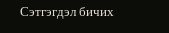Сэтгэгдэл бичих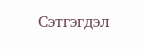Сэтгэгдэл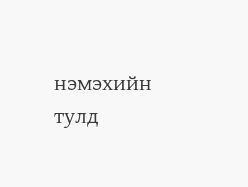нэмэхийн тулд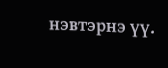нэвтэрнэ үү.